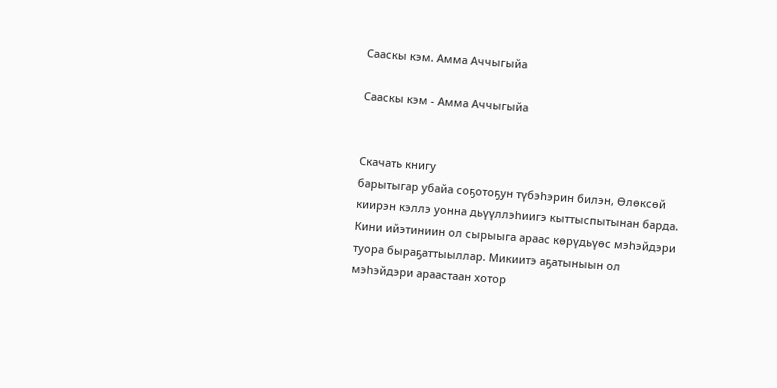Сааскы кэм. Амма Аччыгыйа

Сааскы кэм - Амма Аччыгыйа


Скачать книгу
барытыгар убайа соҕотоҕун түбэһэрин билэн, Өлөксөй киирэн кэллэ уонна дьүүллэһиигэ кыттыспытынан барда. Кини ийэтиниин ол сырыыга араас көрүдьүөс мэһэйдэри туора быраҕаттыыллар. Микиитэ аҕатыныын ол мэһэйдэри араастаан хотор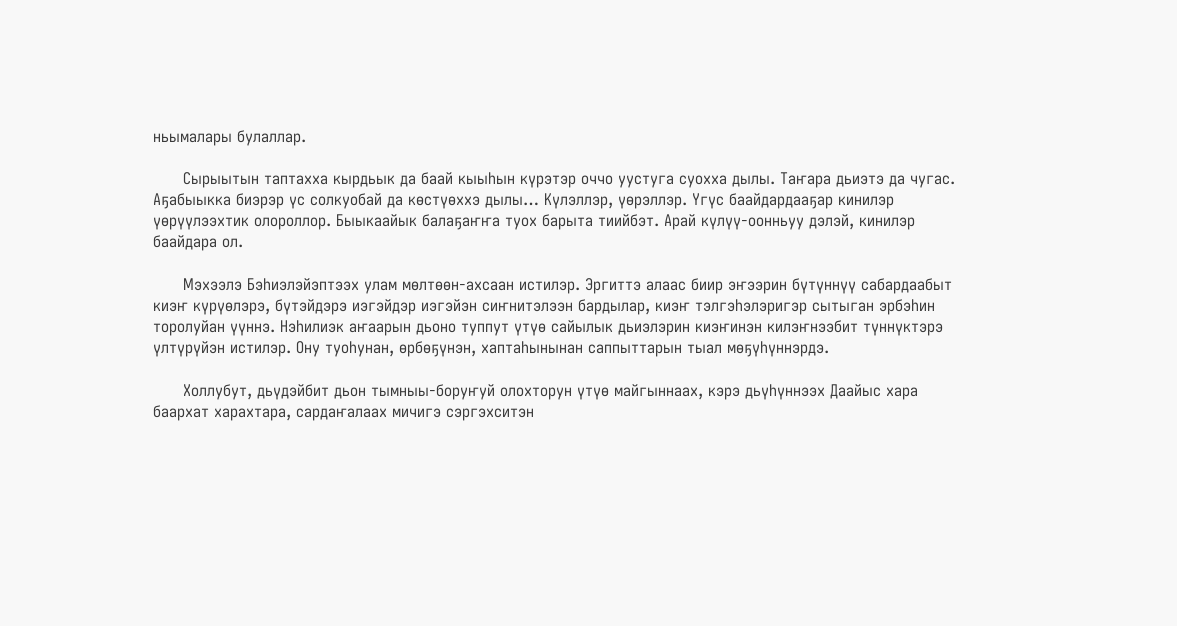ньымалары булаллар.

      Сырыытын таптахха кырдьык да баай кыыһын күрэтэр оччо уустуга суохха дылы. Таҥара дьиэтэ да чугас. Аҕабыыкка биэрэр үс солкуобай да көстүөххэ дылы… Күлэллэр, үөрэллэр. Үгүс баайдардааҕар кинилэр үөрүүлээхтик олороллор. Быыкаайык балаҕаҥҥа туох барыта тиийбэт. Арай күлүү-оонньуу дэлэй, кинилэр баайдара ол.

      Мэхээлэ Бэһиэлэйэптээх улам мөлтөөн-ахсаан истилэр. Эргиттэ алаас биир эҥээрин бүтүннүү сабардаабыт киэҥ күрүөлэрэ, бүтэйдэрэ иэгэйдэр иэгэйэн сиҥнитэлээн бардылар, киэҥ тэлгэһэлэригэр сытыган эрбэһин торолуйан үүннэ. Нэһилиэк аҥаарын дьоно туппут үтүө сайылык дьиэлэрин киэҥинэн килэҥнээбит түннүктэрэ үлтүрүйэн истилэр. Ону туоһунан, өрбөҕүнэн, хаптаһынынан саппыттарын тыал мөҕүһүннэрдэ.

      Холлубут, дьүдэйбит дьон тымныы-боруҥуй олохторун үтүө майгыннаах, кэрэ дьүһүннээх Даайыс хара баархат харахтара, сардаҥалаах мичигэ сэргэхситэн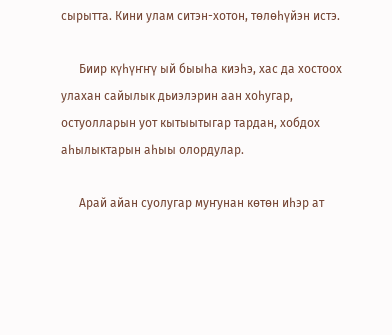сырытта. Кини улам ситэн-хотон, төлөһүйэн истэ.

      Биир күһүҥҥү ый быыһа киэһэ, хас да хостоох улахан сайылык дьиэлэрин аан хоһугар, остуолларын уот кытыытыгар тардан, хобдох аһылыктарын аһыы олордулар.

      Арай айан суолугар муҥунан көтөн иһэр ат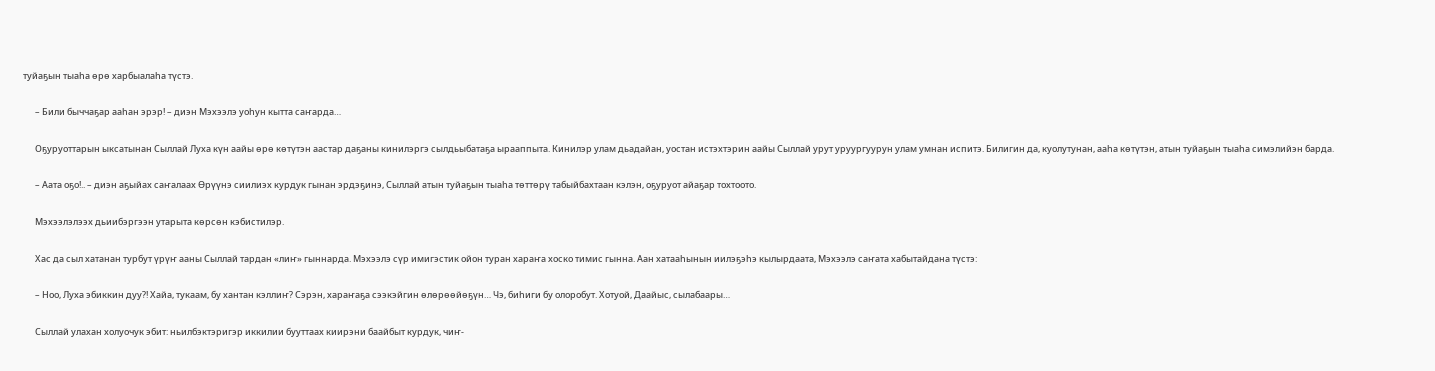туйаҕын тыаһа өрө харбыалаһа түстэ.

      – Били быччаҕар ааһан эрэр! – диэн Мэхээлэ уоһун кытта саҥарда…

      Оҕуруоттарын ыксатынан Сыллай Луха күн аайы өрө көтүтэн аастар даҕаны кинилэргэ сылдьыбатаҕа ырааппыта. Кинилэр улам дьадайан, уостан истэхтэрин аайы Сыллай урут уруургуурун улам умнан испитэ. Билигин да, куолутунан, ааһа көтүтэн, атын туйаҕын тыаһа симэлийэн барда.

      – Аата оҕо!.. – диэн аҕыйах саҥалаах Өрүүнэ сиилиэх курдук гынан эрдэҕинэ, Сыллай атын туйаҕын тыаһа төттөрү табыйбахтаан кэлэн, оҕуруот айаҕар тохтоото.

      Мэхээлэлээх дьиибэргээн утарыта көрсөн кэбистилэр.

      Хас да сыл хатанан турбут үрүҥ ааны Сыллай тардан «лиҥ» гыннарда. Мэхээлэ сүр имигэстик ойон туран хараҥа хоско тимис гынна. Аан хатааһынын иилэҕэһэ кылырдаата, Мэхээлэ саҥата хабытайдана түстэ:

      – Ноо, Луха эбиккин дуу?! Хайа, тукаам, бу хантан кэллиҥ? Сэрэн, хараҥаҕа сээкэйгин өлөрөөйөҕүн… Чэ, биһиги бу олоробут. Хотуой, Даайыс, сылабаары…

      Сыллай улахан холуочук эбит: ньилбэктэригэр иккилии бууттаах киирэни баайбыт курдук, чиҥ-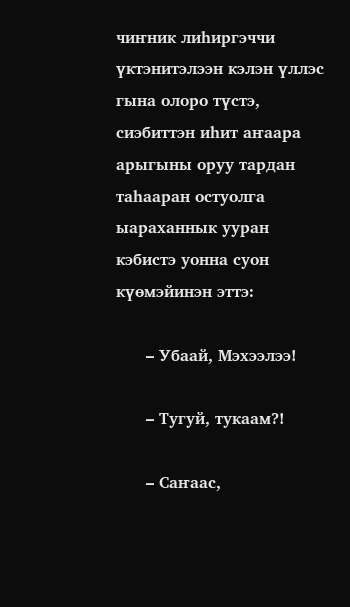чиҥник лиһиргэччи үктэнитэлээн кэлэн үллэс гына олоро түстэ, сиэбиттэн иһит аҥаара арыгыны оруу тардан таһааран остуолга ыараханнык ууран кэбистэ уонна суон күөмэйинэн эттэ:

      – Убаай, Мэхээлээ!

      – Тугуй, тукаам?!

      – Саҥаас,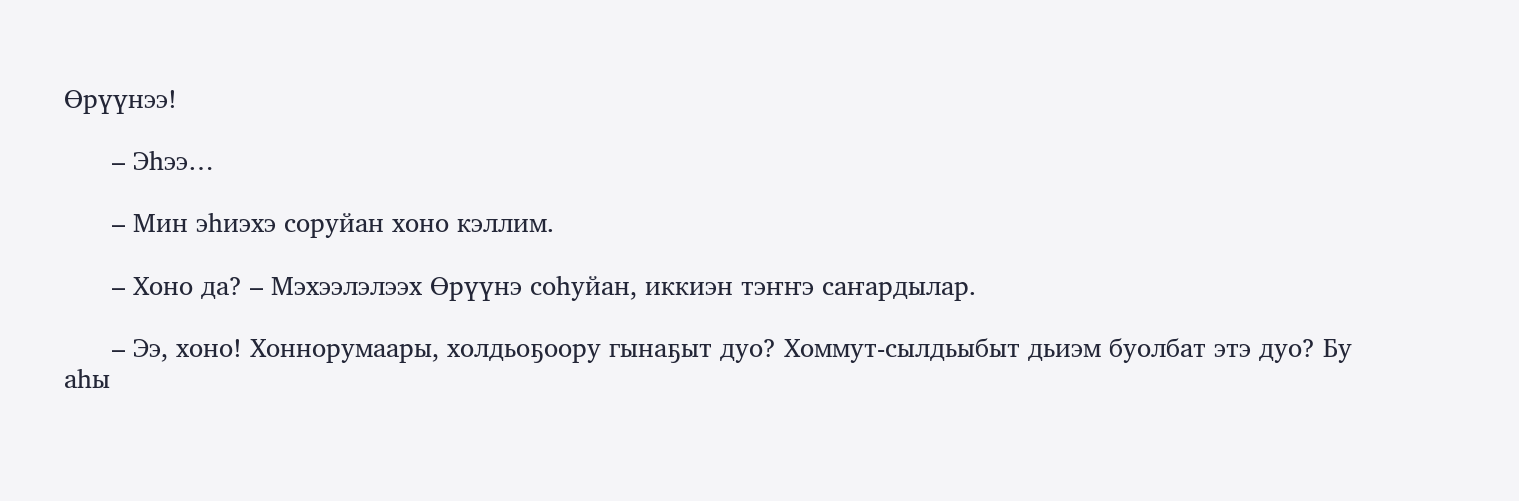Өрүүнээ!

      – Эһээ…

      – Мин эһиэхэ соруйан хоно кэллим.

      – Хоно да? – Мэхээлэлээх Өрүүнэ соһуйан, иккиэн тэҥҥэ саҥардылар.

      – Ээ, хоно! Хоннорумаары, холдьоҕоору гынаҕыт дуо? Хоммут-сылдьыбыт дьиэм буолбат этэ дуо? Бу аһы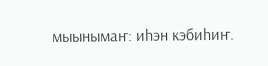мыынымаҥ: иһэн кэбиһиҥ.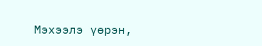Мэхээлэ үөрэн,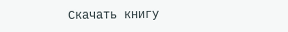Скачать книгу